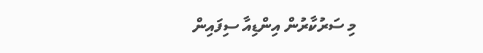މި ސަރުކާރުން އިންޑިއާ ސިފައިން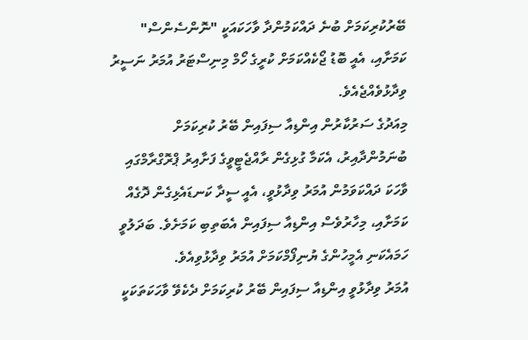ބޭރުކުރިކަމަށް ބުނެ ދައްކަމުންދާ ވާހަކައަކީ "ނޮންސެންސް" ކަމަށާއި، އެއީ ބޮޑު ޖޯކެއްކަމަށް ކުރީގެ ހޯމް މިނިސްޓަރު އުމަރު ނަސީރު ވިދާޅުވެއްޖެއެވެ.
މިއަދުގެ ސަރުކާރުން އިންޑިއާ ސިފައިން ބޭރު ކުރިކަމަށް ބުނަމުންދާއިރު، އެކަމާ ގުޅިގެން ރާއްޖެޓީވީގެ ފަށާއިރު ޕްރޮގްރާމްގައި ވާހަކަ ދައްކަވަމުން އުމަރު ވިދާޅުވީ، އެއީ ސީދާ ކަނޑައެޅިގެން ދޮގެއް ކަމަށާއި، މިހާރުވެސް އިންޑިއާ ސިފައިން އެބަތިބި ކަމަށެވެ. ބަދަލުވީ ހަމައެކަނި އެމީހުންގެ ޔުނިފޯމްކަމަށް އުމަރު ވިދާޅުވިއެވެ.
އުމަރު ވިދާޅުވީ އިންޑިއާ ސިފައިން ބޭރު ކުރިކަމަށް ދެކެވޭ ވާހަކަތަކަކީ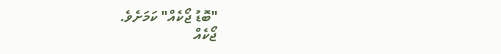"ބޮޑު ޖޯކެއް" ކަމަށެވެ.
ޖޯކެއް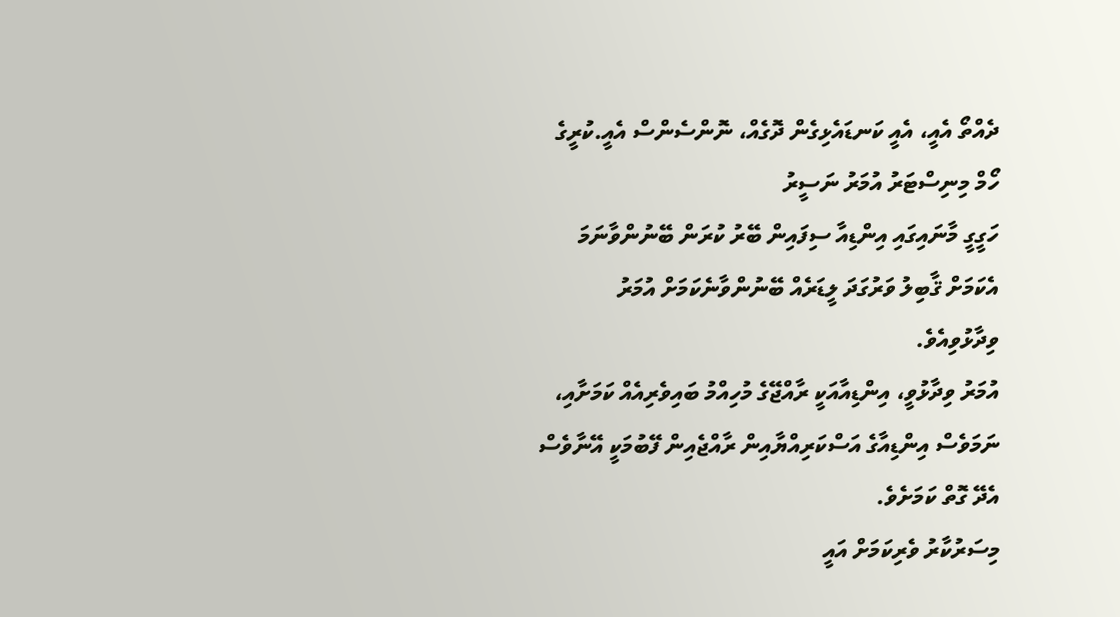ދެއްތޯ އެއީ، އެއީ ކަނޑައެޅިގެން ދޮގެއް، ނޮންސެންސް އެއީ.ކުރީގެ ހޯމް މިނިސްޓަރު އުމަރު ނަސީރު
ހަގީގީ މާނައިގައި އިންޑިއާ ސިފައިން ބޭރު ކުރަން ބޭނުންވާނަމަ އެކަމަށް ޤާބިލު ވަރުގަދަ ލީޑަރެއް ބޭނުންވާނެކަމަށް އުމަރު ވިދާޅުވިއެވެ.
އުމަރު ވިދާޅުވީ، އިންޑިއާއަކީ ރާއްޖޭގެ މުހިއްމު ބައިވެރިއެއް ކަމަށާއި، ނަމަވެސް އިންޑިއާގެ އަސްކަރިއްޔާއިން ރާއްޖެއިން ފޭބުމަކީ އޭނާވެސް އެދޭ ގޮތް ކަމަށެވެ.
މިސަރުކާރު ވެރިކަމަށް އައީ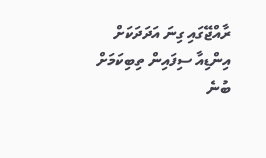ރާއްޖޭގައި ގިނަ އަދަދަކަށް އިންޑިއާ ސިފައިން ތިބިކަމަށް ބުނެ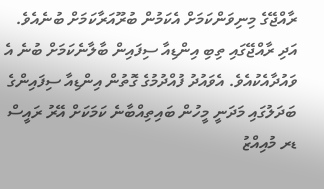ރާއްޖޭގެ މިނިވަންކަމަށް އެކަމުން ބުރޫއަރާކަމަށް ބުނެއެވެ. އަދި ރާއްޖޭގައި ތިބި އިންޑިއާ ސިފައިން ބާލާނެކަމަށް ބުނެ އެ ވައުދާއެކުއެވެ. އެވައުދު ފުއްދުމުގެ ގޮތުން އިންޑިއާ ސިފައިންގެ ބަދަލުގައި މަދަނީ މީހުން ބައިތިއްބާނެ ކަމަކަށް އޭރު ރައީސް ޑރ މުއިއްޒު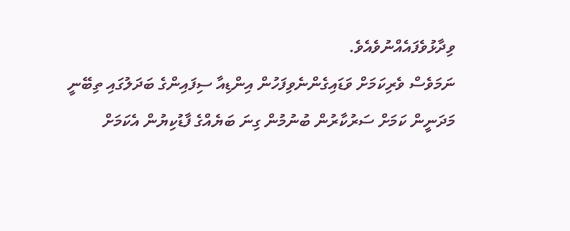ވިދާޅުވެފައެއްނުވެއެވެ.
ނަމަވެސް ވެރިކަމަށް ވަޑައިގެންނެވިފަހުން އިންޑިއާ ސިފައިންގެ ބަދަލުގައި ތިބޭނީ މަދަނީން ކަމަށް ސަރުކާރުން ބުނުމުން ގިނަ ބަޔެއްގެ ފާޑުކިޔުން އެކަމަށް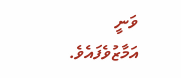ވަނީ އަމާޒުވެފައެވެ.